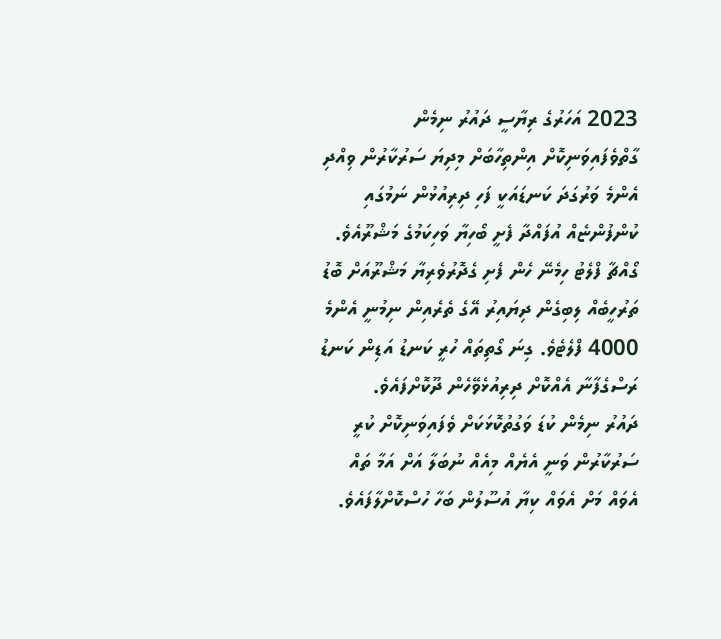2023 އަހަރުގެ ރިޔާސީ ދައުރު ނިމެން ގާތްވެފައިވަނިކޮށް އިންތިހާބަށް މިދިޔަ ސަރުކާރުން ވިއްދި އެންމެ ވަރުގަދަ ކަނޑައަކީ ފަހި ދިރިއުޅުން ނަމުގައި ކުންފުންޏެއް އުފައްދާ ފެށީ ބޯހިޔާ ވަހިކަމުގެ މަޝްރޫއެވެ.
ގޯއްޗާ ފްލެޓު ހިމެނޭ ހެން ފެށި ގެދޮރުވެރިޔާ މަޝްރޫއަށް ބޮޑު ތަރުހީބެއް ލިބިގެން ދިޔައިރު އޭގެ ތެރެއިން ނިމުނީ އެންމެ 4000 ފްލެޓެވެ. ގިނަ ގޯތިތައް ހުރީ ކަނޑު އަޑިން ކަނޑު ރަސްގެފާނާ އެއްކޮށް ދިރިއުޅެވޭހެން ދޫކޮށްފައެވެ.
ދައުރު ނިމެން ކުޑަ ވަގުތުކޮޅަކަށް ވެފައިވަނިކޮށް ކުރީ ސަރުކާރުން ވަނީ އެޔެއް މިއެއް ނުބަލާ އަށް އަމާ ތައް އެވައް މަށް އެވައް ކިޔާ އުސޫލުން ބަހާ ހުސްކޮށްލާފައެވެ.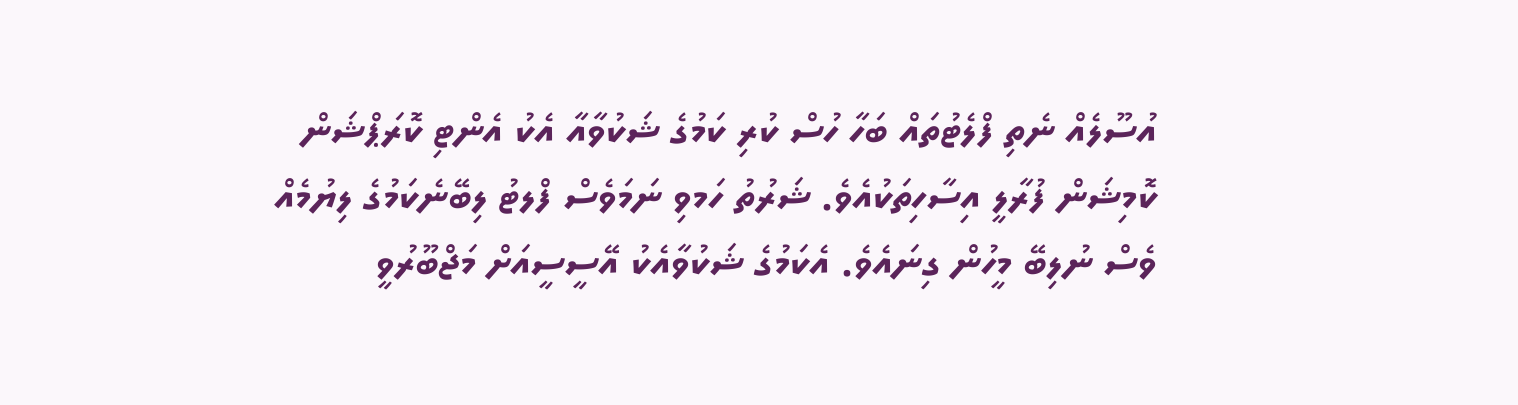އުސޫލެއް ނެތި ފްލެޓުތައް ބަހާ ހުސް ކުރި ކަމުގެ ޝަކުވާއާ އެކު އެންޓި ކޮރަޕްޝަން ކޮމިޝަން ފުރާލީ އިސާހިތަކުއެވެ. ޝަރުތު ހަމވި ނަމަވެސް ފްލޓު ލިބޭނެކަމުގެ ލިޔުމެއް ވެސް ނުލިބޭ މީހުން ގިނައެވެ. އެކަމުގެ ޝަކުވާއެކު އޭސީސީއަށް މަޖްބޫރުވީ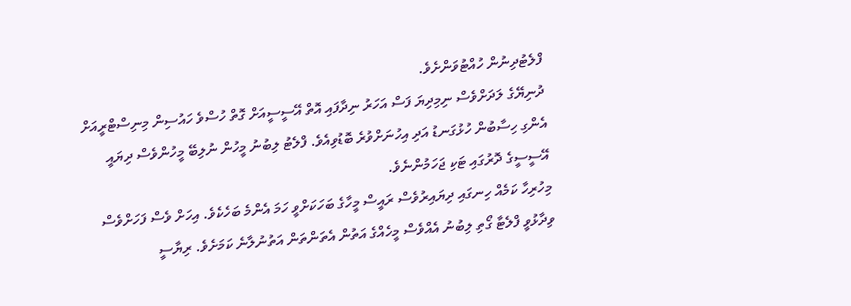ފްލެޓުދިނުން ހުއްޓުވަންށެވެ.
ދުނިޔޭގެ ލަދަށްވެސް ނިމިދިޔަ ފަސް އަހަރު ނިދާފައި އޮތް އޭސީސީއަށް ގޮތް ހުސްވެ ހައުސިން މިނިސްޓްރީއަށް އެންގި ހިސާބުން ހުޅުގަނޑު އަދި އިހުނަށްވުރެ ބޮޑުވިއެވެ. ފްލެޓު ލިބުނު މީހުން ނުލިބޭ މީހުންވެސް ދިޔައީ އޭސީސީގެ ދޮރުގައި ޓަކި ޖަހަމުންނެވެ.
މިހުރިހާ ކަމެއް ހިނގައި ދިޔައިރުވެސް ރައީސް މީހާގެ ބަހަކަށްވީ ހަމަ އެންމެ ބަހެކެވެ. އިހަށް ވެސް ފަހަށްވެސް ވިދާޅުވީ ފްލެޓާ ގޯތި ލިބުނު އެއްވެސް މީހެއްގެ އަތުން އެތަންތަން އަތުނުލާނެ ކަމަށެވެ. ރިޔާސީ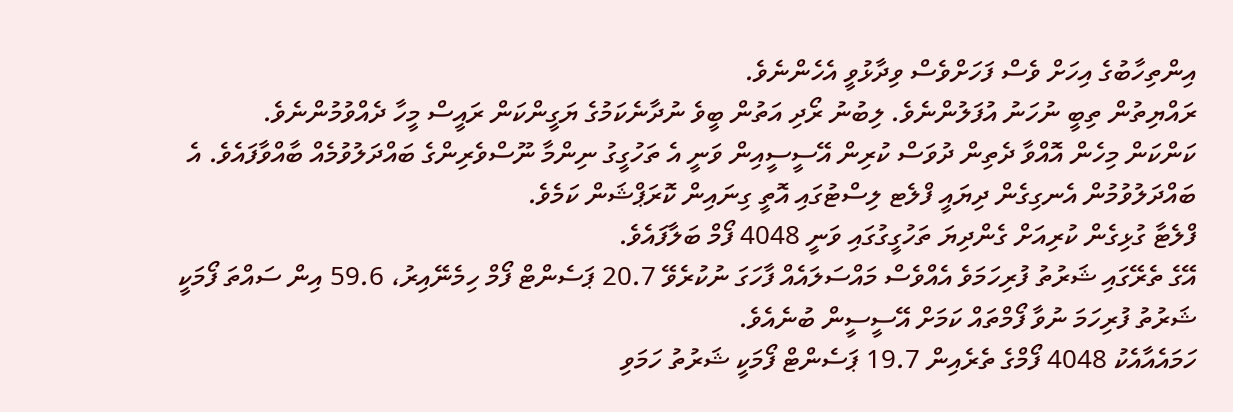އިންތިހާބުގެ އިހަށް ވެސް ފަހަށްވެސް ވިދާޅުވީ އެހެންނެވެ.
ރައްޔިތުން ތިބީ ނުހަނު އުފަލުންނެވެ. ލިބުނު ރޯދި އަތުން ބީވެ ނުދާނެކަމުގެ ޔަގީންކަން ރައީސް މީހާ ދެއްވުމުންނެވެ.
ކަންކަން މިހެން އޮއްވާ ދެތިން ދުވަސް ކުރިން އޭސީސީއިން ވަނީ އެ ތަހުގީގު ނިންމާ ނޫސްވެރިންގެ ބައްދަލުވުމެއް ބާއްވާފައެވެ. އެ ބައްދަލުވުމުން އެނގިގެން ދިޔައީ ފްލެޓ ލިސްޓުގައި އޮތީ ގިނައިން ކޮރަޕްޝަން ކަމެވެ.
ފްލެޓާ ގުޅިގެން ކުރިއަށް ގެންދިޔަ ތަހުގީގުގައި ވަނީ 4048 ފޯމް ބަލާފައެވެ.
އޭގެ ތެރޭގައި ޝަރުތު ފުރިހަމަވެ އެއްވެސް މައްސަލައެއް ފާހަގަ ނުކުރެވޭ 20.7 ޕަސެންޓް ފޯމް ހިމެނޭއިރު، 59.6 އިން ސައްތަ ފޯމަކީ ޝަރުތު ފުރިހަމަ ނުވާ ފޯމްތައް ކަމަށް އޭސީސީން ބުނެއެވެ.
ހަމައެއާއެކު 4048 ފޯމްގެ ތެރެއިން 19.7 ޕަސެންޓް ފޯމަކީ ޝަރުތު ހަމަވި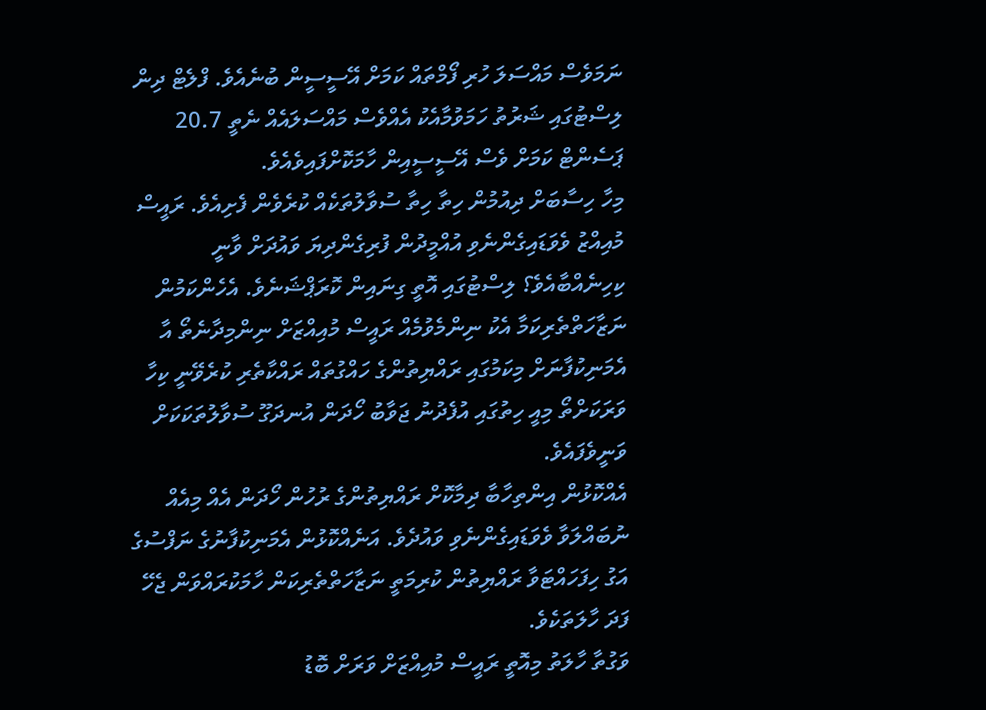ނަމަވެސް މައްސަލަ ހުރި ފޯމްތައް ކަމަށް އޭސީސީން ބުނެއެވެ. ފްލެޓް ދިން ލިސްޓުގައި ޝަރުތު ހަމަވުމާއެކު އެއްވެސް މައްސަލައެއް ނެތީ 20.7 ޕަސެންޓް ކަމަށް ވެސް އޭސީސީއިން ހާމަކޮށްފައިވެއެވެ.
މިހާ ހިސާބަށް ދިއުމުން ހިތާ ހިތާ ސުވާލުތަކެއް ކުރެވެން ފެށިއެވެ. ރައީސް މުއިއްޒު ވެވަޑައިގެންނެވި އުއްމީދުން ފުރިގެންދިޔަ ވައުދަށް ވާނީ ކިހިނެއްބާއެވެ؟ ލިސްޓުގައި އޮތީ ގިނައިން ކޮރަޕްޝަނެވެ. އެހެންކަމުން ނަޒާހަތްތެރިކަމާ އެކު ނިންމެވުމެއް ރައީސް މުއިއްޒަށް ނިންމިދާނެތޯ އާ އެމަނިކުފާނަށް މިކަމުގައި ރައްޔިތުންގެ ހައްގުތައް ރައްކާތެރި ކުރެވޭނީ ކިހާ ވަރަކަށްތޯ މިއީ ހިތުގައި އުފެދުނު ޖަވާބު ހޯދަން އުނދަގޫ ސުވާލުތަކަކަށް ވަނީވެފައެވެ.
އެއްކޮޅުން އިންތިހާބާ ދިމާކޮށް ރައްޔިތުންގެ ރުހުން ހޯދަން އެއް މިއެއް ނުބައްލަވާ ވެވަޑައިގެންނެވި ވައުދެވެ. އަނެއްކޮޅުން އެމަނިކުފާނުގެ ނަފްސުގެ އަގު ހިފަހައްޓަވާ ރައްޔިތުން ކުރިމަތީ ނަޒާހަތްތެރިކަން ހާމަކުރައްވަން ޖެހޭ ފަދަ ހާލަތަކެވެ.
ވަގުތާ ހާލަތު މިއޮތީ ރައީސް މުއިއްޒަށް ވަރަށް ބޮޑު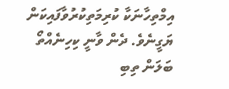އިމްތިހާނަކާ ކުރިމަތިކުރުވާފައިކަން ޔަގީނެވެ. ދެން ވާނީ ކިހިނެއްތޯ ބަލަން ތިބި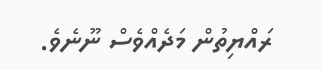ރައްޔިތުން މަދެއްވެސް ނޫނެވެ.